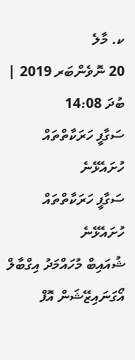ކ. މާލެ
20 ނޮވެންބަރ 2019 | ބުދަ 14:08
ސަގާފީ ހަރަކާތްތައް ހުށައެޅޭނެ
ސަގާފީ ހަރަކާތްތައް ހުށައެޅޭނެ
ޝުއައިބް މުހައްމަދު އިގްބާލް
އޯގަނައިޒޭޝަން އޮފް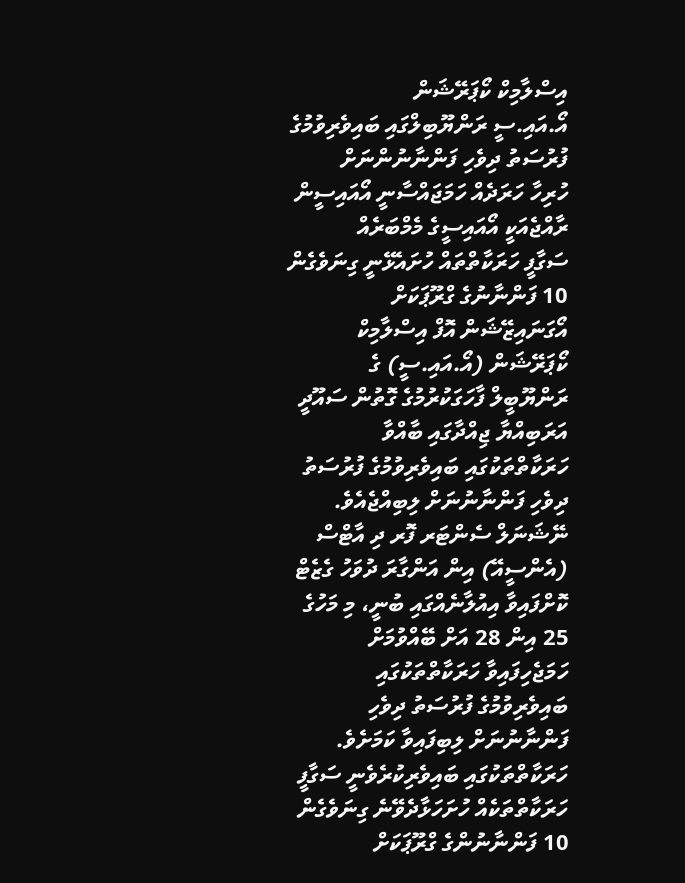އިސްލާމިކް ކޯޕަރޭޝަން
އޯ.އައި.ސީ ރަންޔޫބިލްގައި ބައިވެރިވުމުގެ ފުރުސަތު ދިވެހި ފަންނާނުންނަށް
ހުރިހާ ހަރަދެއް ހަމަޖައްސާނީ އޯއައިސީން
ރާއްޖެއަކީ އޯއައިސީގެ މެމްބަރެއް
ސަގާފީ ހަރަކާތްތައް ހުށައެޅޭނީ ގިނަވެގެން 10 ފަންނާނުގެ ގްރޫޕަކަށް
އޯގަނައިޒޭޝަން އޮފް އިސްލާމިކް ކޯޕަރޭޝަން (އޯ.އައި.ސީ) ގެ ރަންޔޫބީލް ފާހަގަކުރުމުގެ ގޮތުން ސައޫދީ އަރަބިއްޔާ ޖިއްދާގައި ބާއްވާ ހަރަކާތްތަކުގައި ބައިވެރިވުމުގެ ފުރުސަތު ދިވެހި ފަންނާނުނަށް ލިބިއްޖެއެވެ.
ނޭޝަނަލް ސެންޓަރ ފޮރ ދި އާޓްސް (އެންސީއޭ) އިން އަންގާރަ ދުވަހު ގެޒެޓް ކޮށްފައިވާ އިއުލާނެއްގައި ބުނީ، މި މަހުގެ 25 އިން 28 އަށް ބޭއްވުމަށް ހަމަޖެހިފައިވާ ހަރަކާތްތަކުގައި ބައިވެރިވުމުގެ ފުރުސަތު ދިވެހި ފަންނާނުނަށް ލިބިފައިވާ ކަމަށެވެ.
ހަރަކާތްތަކުގައި ބައިވެރިކުރެވެނީ ސަގާފީ ހަރަކާތްތަކެއް ހުށަހަޅާދެވޭނެ ގިނަވެގެން 10 ފަންނާނުންގެ ގްރޫޕަކަށް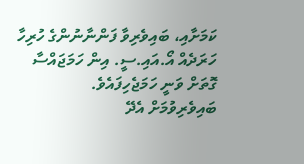ކަމަށާއި، ބައިވެރިވާ ފަންނާނުންގެ ހުރިހާ ހަރަދެއް އޯ.އައި.ސީ. އިން ހަމަޖައްސާ ގޮތަށް ވަނީ ހަމަޖެހިފައެވެ.
ބައިވެރިވުމަށް އެދޭ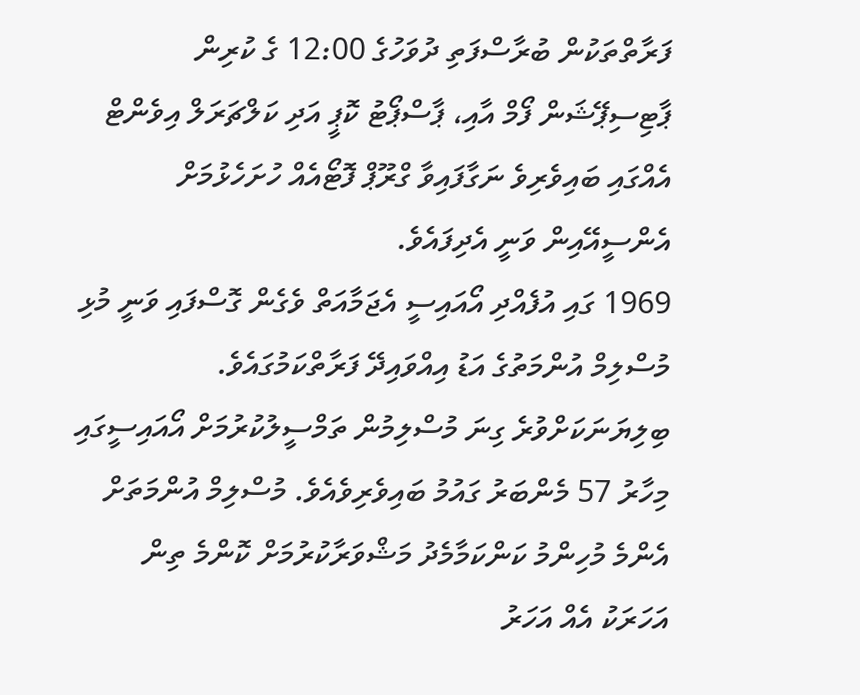ފަރާތްތަކުން ބުރާސްފަތި ދުވަހުގެ 12:00 ގެ ކުރިން ޕާޓިސިޕޭޝަން ފޯމް އާއި، ޕާސްޕޯޓު ކޮޕީ އަދި ކަލްޗަރަލް އިވެންޓް އެއްގައި ބައިވެރިވެ ނަގާފައިވާ ގްރޫޕް ފޮޓޯއެއް ހުށަހެޅުމަށް އެންސީއޭއިން ވަނީ އެދިފައެވެ.
1969 ގައި އުފެއްދި އޯއައިސީ އެޖަމާއަތް ވެގެން ގޮސްފައި ވަނީ މުޅި މުސްލިމް އުންމަތުގެ އަޑު އިއްވައިދޭ ފަރާތްކަމުގައެވެ. ބިލިޔަނަކަށްވުރެ ގިނަ މުސްލިމުން ތަމްސީލުކުރުމަށް އޯއައިސީގައި މިހާރު 57 މެންބަރު ގައުމު ބައިވެރިވެއެވެ. މުސްލިމް އުންމަތަށް އެންމެ މުހިންމު ކަންކަމާމެދު މަޝްވަރާކުރުމަށް ކޮންމެ ތިން އަހަރަކު އެއް އަހަރު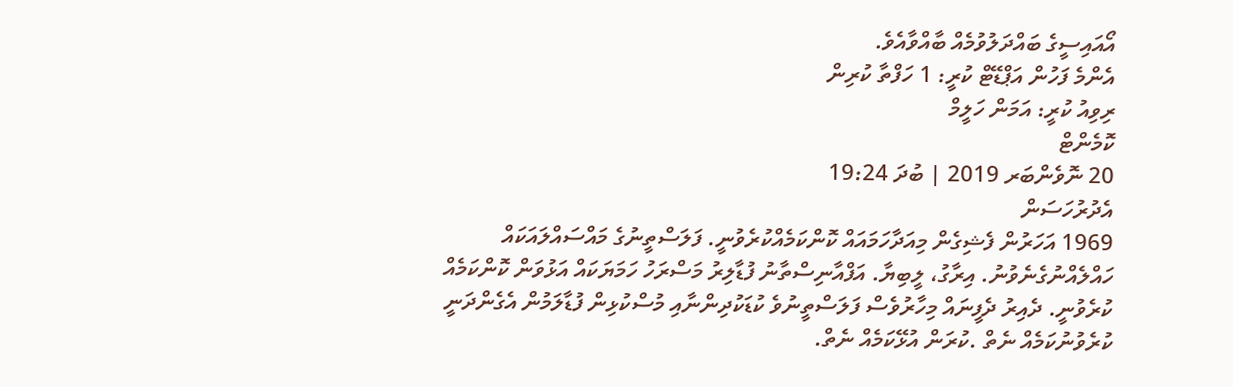އޯއައިސީގެ ބައްދަލުވުމެއް ބާއްވާއެވެ.
އެންމެ ފަހުން އަޕްޑޭޓް ކުރީ: 1 ހަފްތާ ކުރިން
ރިވިއު ކުރީ: އަމަން ހަލީމް
ކޮމެންޓް
20 ނޮވެންބަރ 2019 | ބުދަ 19:24
އެދުރުހަސަން
1969 އަހަރުން ފެޝިގެން މިއަދާހަމައައް ކޮންކަމެއްކުރެވުނީ. ފަލަސްތީނުގެ މައްސައްލައަކައް ހައްލެއްނުގެނެވުނު. އިރާގު، ލީބިޔާ. އަފްއާނިސްތާނު ފުޑާލިރު މަސްރަހު ހަމަޔަކައް އަޅުވަން ކޮންކަމެއް ކުރެވުނީ. ދެއިރު ދެފީނައް މިހާރުވެސް ފަލަސްތީނުވެ ކުޑަކުދިންނާއި މުސްކުޅިން ފުޑާލަމުން އެގެންދަނީ ކުރެވުނުކަމެއް ނެތް .ކުރަން އުޅޭކަމެއް ނެތް.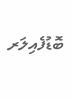ބޮޑުފެއިލަރ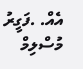އެއް. .ފަގީރު މުސްލިމް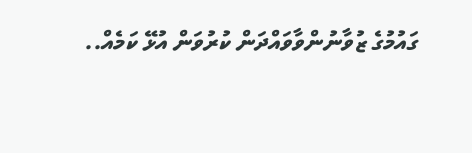ގައުމުގެ ޒުވާނުންވާވައްދަން ކުރުވަން އުޅޭ ކަމެއް..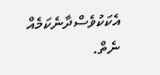އެކަކުވެސްދާނެކަމެއް ނެތް.